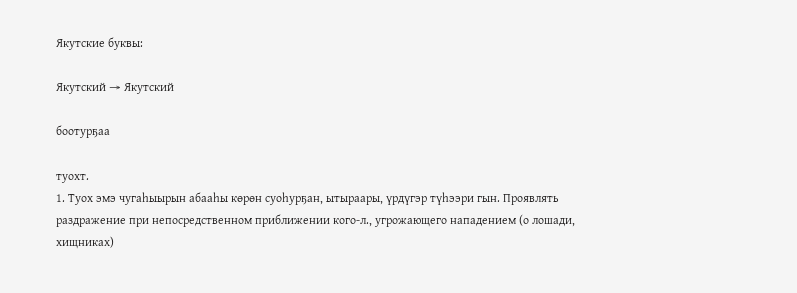Якутские буквы:

Якутский → Якутский

боотурҕаа

туохт.
1. Туох эмэ чугаһыырын абааһы көрөн суоһурҕан, ытыраары, үрдүгэр түһээри гын. Проявлять раздражение при непосредственном приближении кого-л., угрожающего нападением (о лошади, хищниках)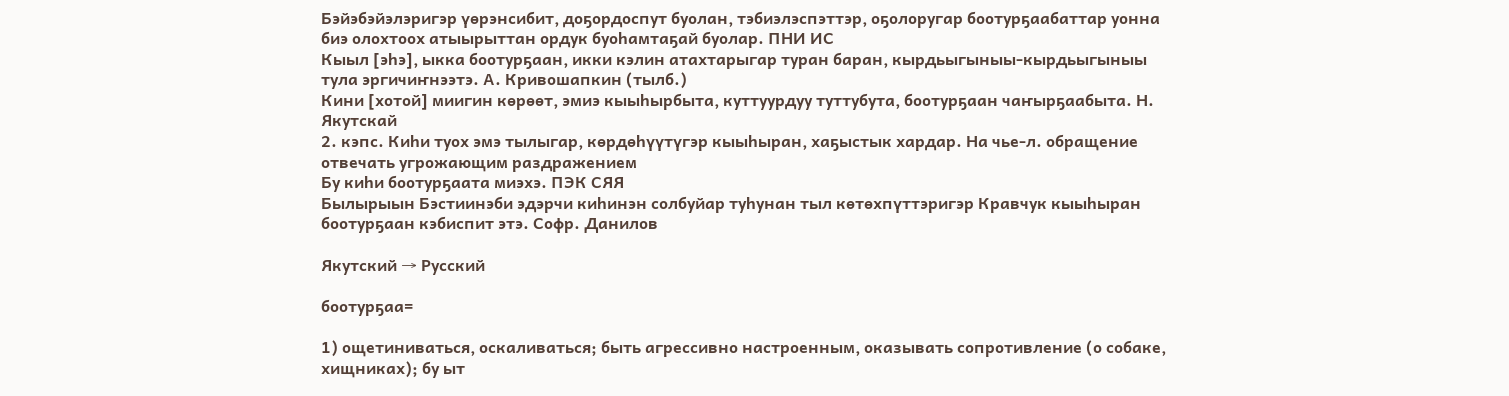Бэйэбэйэлэригэр үөрэнсибит, доҕордоспут буолан, тэбиэлэспэттэр, оҕолоругар боотурҕаабаттар уонна биэ олохтоох атыырыттан ордук буоһамтаҕай буолар. ПНИ ИС
Кыыл [эһэ], ыкка боотурҕаан, икки кэлин атахтарыгар туран баран, кырдьыгыныы-кырдьыгыныы тула эргичиҥнээтэ. А. Кривошапкин (тылб.)
Кини [хотой] миигин көрөөт, эмиэ кыыһырбыта, куттуурдуу туттубута, боотурҕаан чаҥырҕаабыта. Н. Якутскай
2. кэпс. Киһи туох эмэ тылыгар, көрдөһүүтүгэр кыыһыран, хаҕыстык хардар. На чье-л. обращение отвечать угрожающим раздражением
Бу киһи боотурҕаата миэхэ. ПЭК СЯЯ
Былырыын Бэстиинэби эдэрчи киһинэн солбуйар туһунан тыл көтөхпүттэригэр Кравчук кыыһыран боотурҕаан кэбиспит этэ. Софр. Данилов

Якутский → Русский

боотурҕаа=

1) ощетиниваться, оскаливаться; быть агрессивно настроенным, оказывать сопротивление (о собаке, хищниках); бу ыт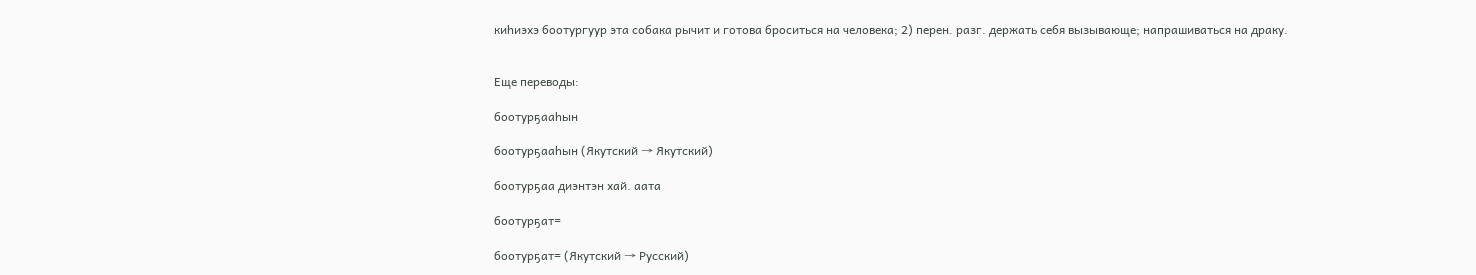киһиэхэ боотургуур эта собака рычит и готова броситься на человека; 2) перен. разг. держать себя вызывающе; напрашиваться на драку.


Еще переводы:

боотурҕааһын

боотурҕааһын (Якутский → Якутский)

боотурҕаа диэнтэн хай. аата

боотурҕат=

боотурҕат= (Якутский → Русский)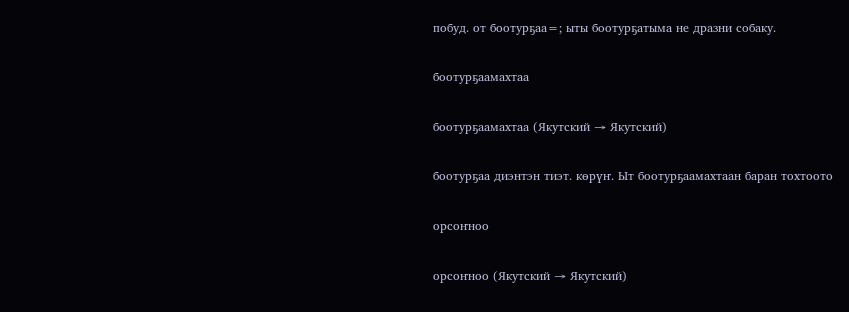побуд. от боотурҕаа=; ыты боотурҕатыма не дразни собаку.

боотурҕаамахтаа

боотурҕаамахтаа (Якутский → Якутский)

боотурҕаа диэнтэн тиэт. көрүҥ. Ыт боотурҕаамахтаан баран тохтоото

орсоҥноо

орсоҥноо (Якутский → Якутский)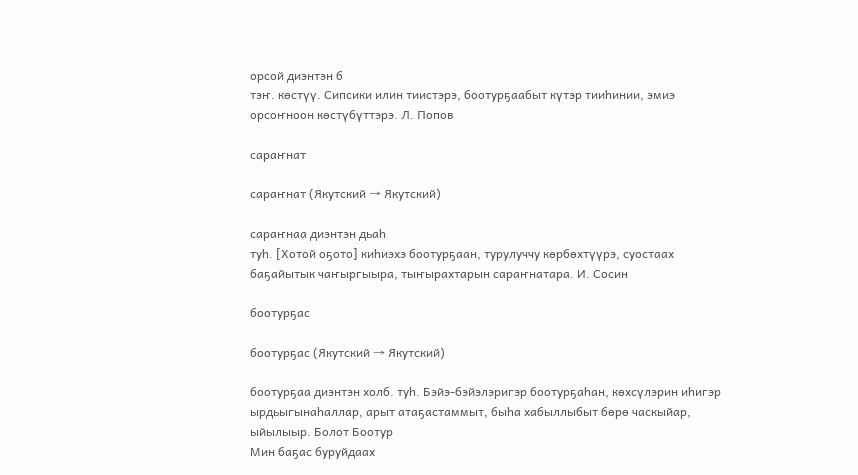орсой диэнтэн б
тэҥ. көстүү. Сипсики илин тиистэрэ, боотурҕаабыт күтэр тииһинии, эмиэ орсоҥноон көстүбүттэрэ. Л. Попов

сараҥнат

сараҥнат (Якутский → Якутский)

сараҥнаа диэнтэн дьаһ
туһ. [Хотой оҕото] киһиэхэ боотурҕаан, турулуччу көрбөхтүүрэ, суостаах баҕайытык чаҥыргыыра, тыҥырахтарын сараҥнатара. И. Сосин

боотурҕас

боотурҕас (Якутский → Якутский)

боотурҕаа диэнтэн холб. туһ. Бэйэ-бэйэлэригэр боотурҕаһан, көхсүлэрин иһигэр ырдьыгынаһаллар, арыт атаҕастаммыт, быһа хабыллыбыт бөрө часкыйар, ыйылыыр. Болот Боотур
Мин баҕас буруйдаах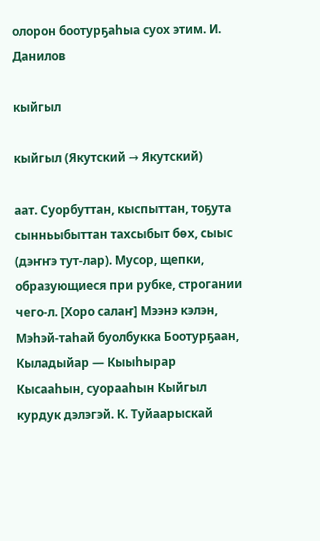олорон боотурҕаһыа суох этим. И. Данилов

кыйгыл

кыйгыл (Якутский → Якутский)

аат. Суорбуттан, кыспыттан, тоҕута сынньыбыттан тахсыбыт бөх, сыыс (дэҥҥэ тут-лар). Мусор, щепки, образующиеся при рубке, строгании чего-л. [Хоро салаҥ] Мээнэ кэлэн, Мэһэй-таһай буолбукка Боотурҕаан, Кыладыйар — Кыыһырар
Кысааһын, суорааһын Кыйгыл курдук дэлэгэй. К. Туйаарыскай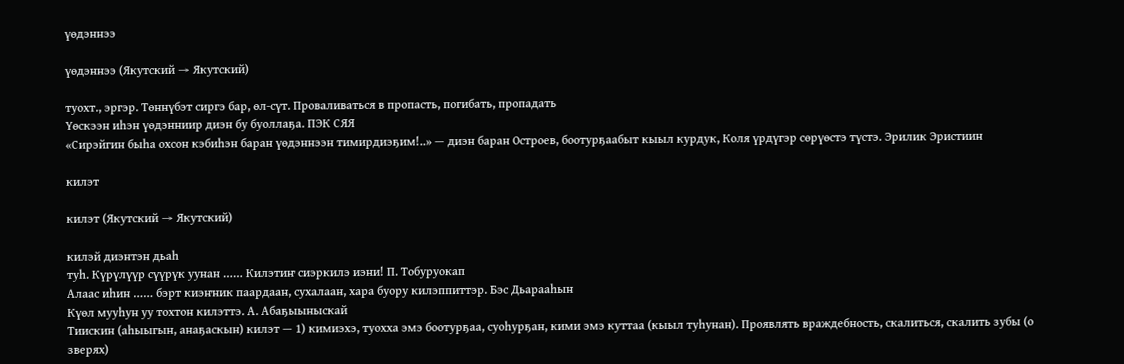үөдэннээ

үөдэннээ (Якутский → Якутский)

туохт., эргэр. Төннүбэт сиргэ бар, өл-сүт. Проваливаться в пропасть, погибать, пропадать
Үөскээн иһэн үөдэнниир диэн бу буоллаҕа. ПЭК СЯЯ
«Сирэйгин быһа охсон кэбиһэн баран үөдэннээн тимирдиэҕим!..» — диэн баран Остроев, боотурҕаабыт кыыл курдук, Коля үрдүгэр сөрүөстэ түстэ. Эрилик Эристиин

килэт

килэт (Якутский → Якутский)

килэй диэнтэн дьаһ
туһ. Күрүлүүр сүүрүк уунан …… Килэтиҥ сиэркилэ иэни! П. Тобуруокап
Алаас иһин …… бэрт киэҥник паардаан, сухалаан, хара буору килэппиттэр. Бэс Дьарааһын
Күөл мууһун уу тохтон килэттэ. А. Абаҕыыныскай
Тиискин (аһыыгын, анаҕаскын) килэт — 1) кимиэхэ, туохха эмэ боотурҕаа, суоһурҕан, кими эмэ куттаа (кыыл туһунан). Проявлять враждебность, скалиться, скалить зубы (о зверях)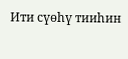Ити сүөһү тииһин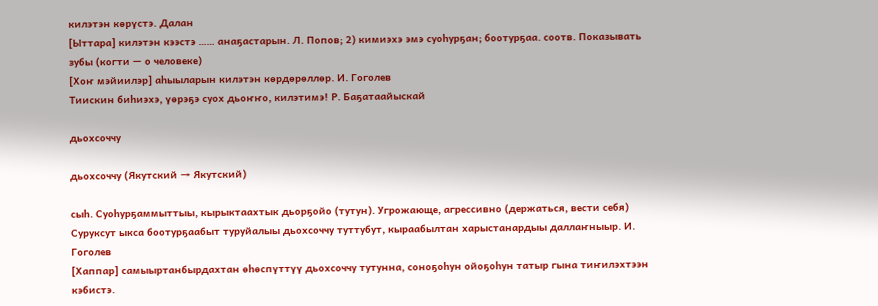килэтэн көрүстэ. Далан
[Ыттара] килэтэн кээстэ …… анаҕастарын. Л. Попов; 2) кимиэхэ эмэ суоһурҕан; боотурҕаа. соотв. Показывать зубы (когти — о человеке)
[Хоҥ мэйиилэр] аһыыларын килэтэн көрдөрөллөр. И. Гоголев
Тиискин биһиэхэ, үөрэҕэ суох дьоҥҥо, килэтимэ! Р. Баҕатаайыскай

дьохсоччу

дьохсоччу (Якутский → Якутский)

сыһ. Суоһурҕаммыттыы, кырыктаахтык дьорҕойо (тутун). Угрожающе, агрессивно (держаться, вести себя)
Суруксут ыкса боотурҕаабыт туруйалыы дьохсоччу туттубут, кыраабылтан харыстанардыы даллаҥныыр. И. Гоголев
[Хаппар] самыыртанбырдахтан өһөспүттүү дьохсоччу тутунна, соноҕоһун ойоҕоһун татыр гына тиҥилэхтээн кэбистэ.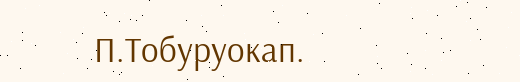П.Тобуруокап.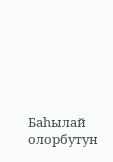Баһылай олорбутун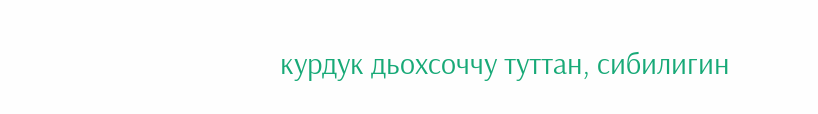курдук дьохсоччу туттан, сибилигин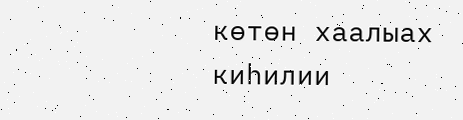көтөн хаалыах киһилии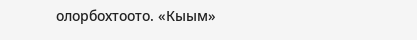олорбохтоото. «Кыым»